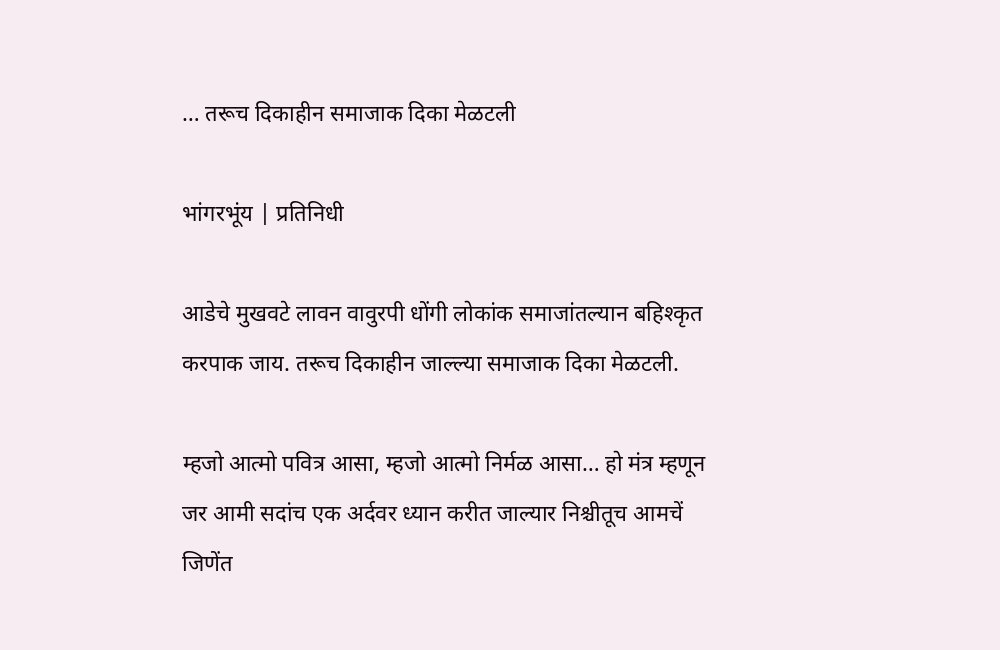… तरूच दिकाहीन समाजाक दिका मेळटली

भांगरभूंय | प्रतिनिधी

आडेचे मुखवटे लावन वावुरपी धोंगी लोकांक समाजांतल्यान बहिश्कृत करपाक जाय. तरूच दिकाहीन जाल्ल्या समाजाक दिका मेळटली.

म्हजो आत्मो पवित्र आसा, म्हजो आत्मो निर्मळ आसा… हो मंत्र म्हणून जर आमी सदांच एक अर्दवर ध्यान करीत जाल्यार निश्चीतूच आमचें जिणेंत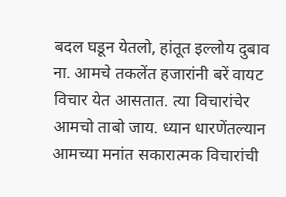बदल घडून येतलो, हांतूत इल्लोय दुबाव ना. आमचे तकलेंत हजारांनी बरें वायट विचार येत आसतात. त्या विचारांचेर आमचो ताबो जाय. ध्यान धारणेंतल्यान आमच्या मनांत सकारात्मक विचारांची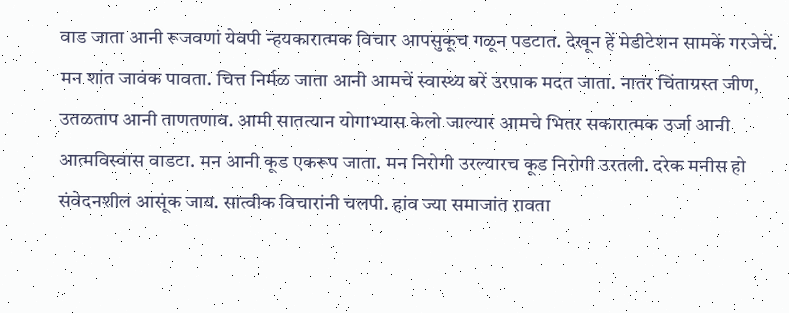वाड जाता आनी रूजवणां येवपी न्हयकारात्मक विचार आपसुकूच गळून पडटात. देखून हें मेडीटेशन सामकें गरजेचें. मन शांत जावंक पावता. चित्त निर्मळ जाता आनी आमचें स्वास्थ्य बरें उरपाक मदत जाता. नातर चिंताग्रस्त जीण, उतळताप आनी ताणतणाव. आमी सातत्यान योगाभ्यास केलो जाल्यार आमचे भितर सकारात्मक उर्जा आनी आत्मविस्वास वाडटा. मन आनी कूड एकरूप जाता. मन निरोगी उरल्यारच कूड निरोगी उरतली. दरेक मनीस हो संवेदनशील आसूंक जाय. सात्वीक विचारांनी चलपी. हांव ज्या समाजांत रावता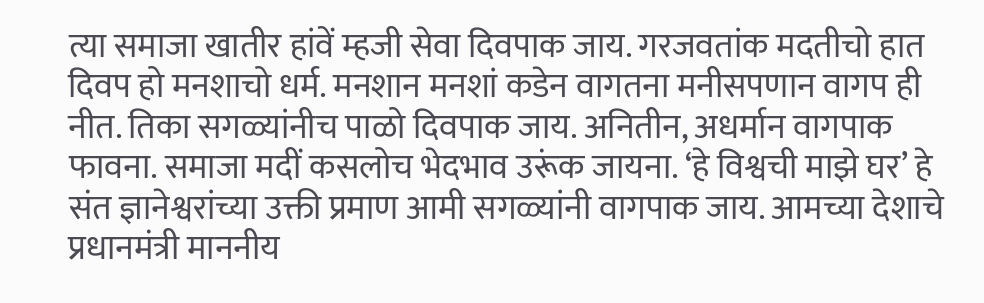त्या समाजा खातीर हांवें म्हजी सेवा दिवपाक जाय. गरजवतांक मदतीचो हात दिवप हो मनशाचो धर्म. मनशान मनशां कडेन वागतना मनीसपणान वागप ही नीत. तिका सगळ्यांनीच पाळो दिवपाक जाय. अनितीन, अधर्मान वागपाक फावना. समाजा मदीं कसलोच भेदभाव उरूंक जायना. ‘हे विश्वची माझे घर’ हे संत ज्ञानेश्वरांच्या उक्ती प्रमाण आमी सगळ्यांनी वागपाक जाय. आमच्या देशाचे प्रधानमंत्री माननीय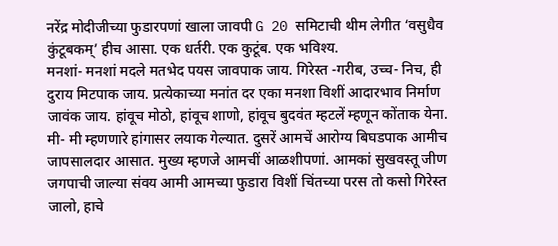नरेंद्र मोदीजीच्या फुडारपणां खाला जावपी G 20 समिटाची थीम लेगीत ‘वसुधैव कुंटूबकम्’ हीच आसा. एक धर्तरी. एक कुटूंब. एक भविश्य.
मनशां- मनशां मदले मतभेद पयस जावपाक जाय. गिरेस्त -गरीब, उच्च- निच, ही दुराय मिटपाक जाय. प्रत्येकाच्या मनांत दर एका मनशा विशीं आदारभाव निर्माण जावंक जाय. हांवूच मोठो, हांवूच शाणो, हांवूच बुदवंत म्हटलें म्हणून कोंताक येना. मी- मी म्हणणारे हांगासर लयाक गेल्यात. दुसरें आमचें आरोग्य बिघडपाक आमीच जापसालदार आसात. मुख्य म्हणजे आमचीं आळशीपणां. आमकां सुखवस्तू जीण जगपाची जाल्या संवय आमी आमच्या फुडारा विशीं चिंतच्या परस तो कसो गिरेस्त जालो, हाचे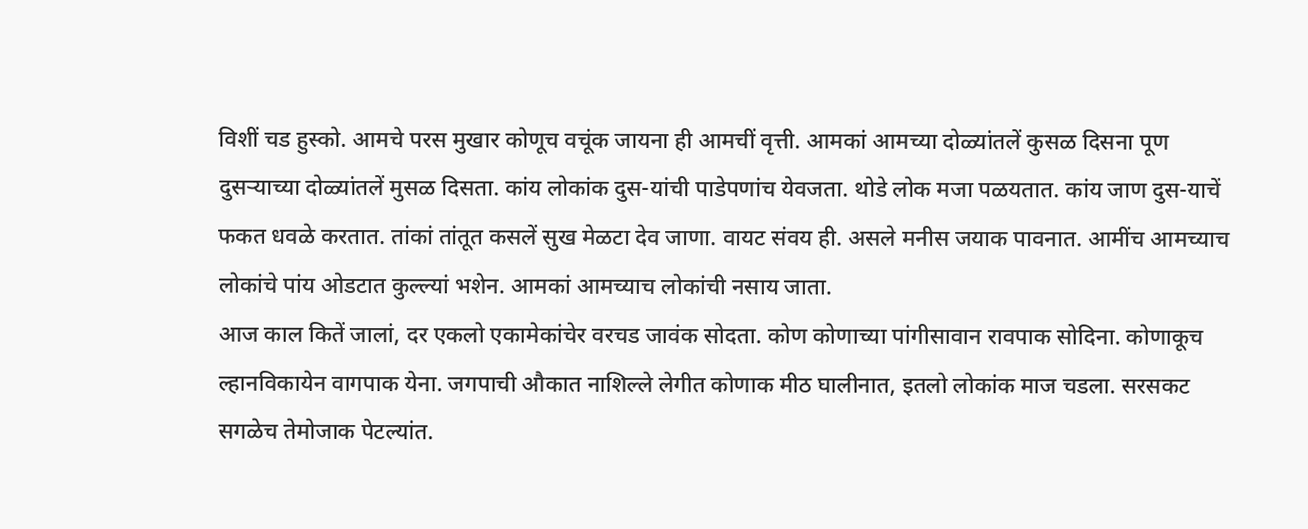विशीं चड हुस्को. आमचे परस मुखार कोणूच वचूंक जायना ही आमचीं वृत्ती. आमकां आमच्या दोळ्यांतलें कुसळ दिसना पूण दुसऱ्याच्या दोळ्यांतलें मुसळ दिसता. कांय लोकांक दुस-यांची पाडेपणांच येवजता. थोडे लोक मजा पळयतात. कांय जाण दुस-याचें फकत धवळे करतात. तांकां तांतूत कसलें सुख मेळटा देव जाणा. वायट संवय ही. असले मनीस जयाक पावनात. आमींच आमच्याच लोकांचे पांय ओडटात कुल्ल्यां भशेन. आमकां आमच्याच लोकांची नसाय जाता.
आज काल कितें जालां, दर एकलो एकामेकांचेर वरचड जावंक सोदता. कोण कोणाच्या पांगीसावान रावपाक सोदिना. कोणाकूच ल्हानविकायेन वागपाक येना. जगपाची औकात नाशिल्ले लेगीत कोणाक मीठ घालीनात, इतलो लोकांक माज चडला. सरसकट सगळेच तेमोजाक पेटल्यांत.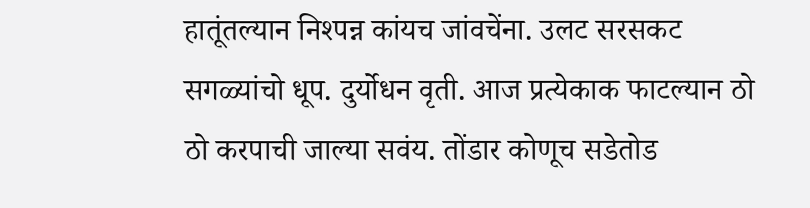हातूंतल्यान निश्पन्न कांयच जांवचेंना. उलट सरसकट सगळ्यांचो धूप. दुर्योधन वृती. आज प्रत्येकाक फाटल्यान ठो ठो करपाची जाल्या सवंय. तोंडार कोणूच सडेतोड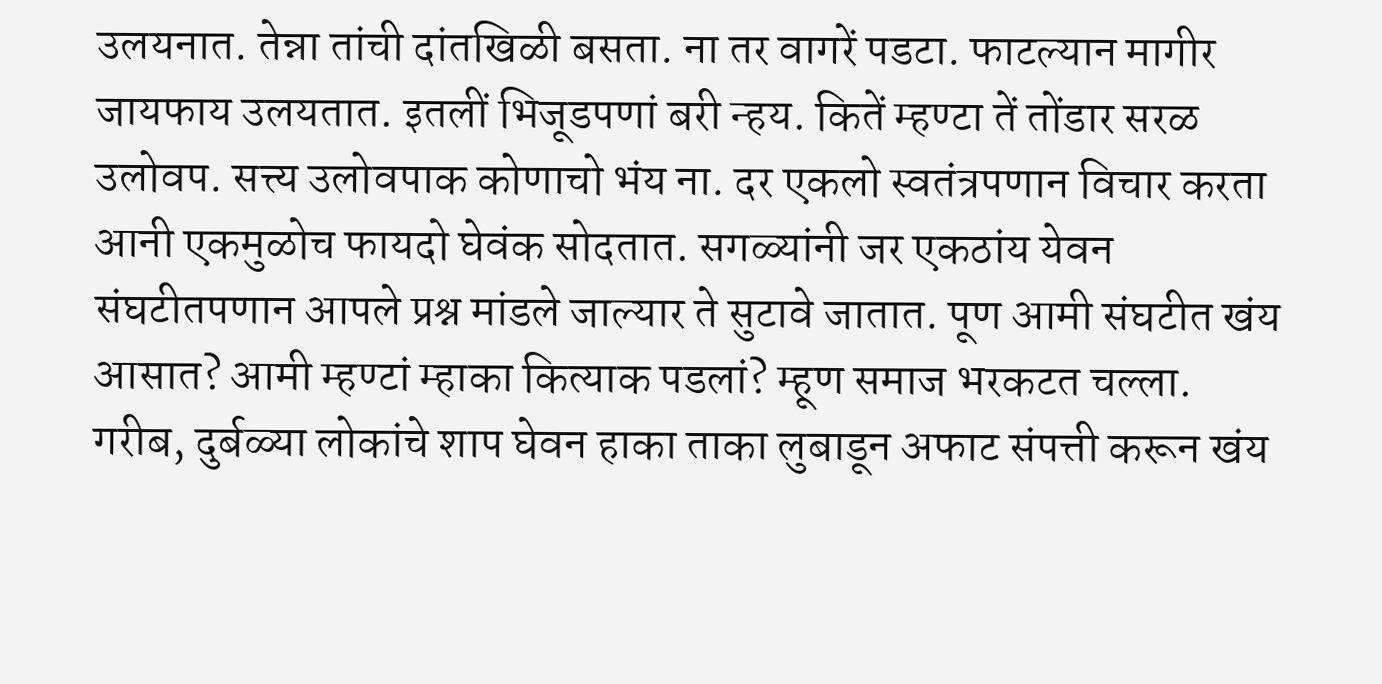उलयनात. तेन्ना तांची दांतखिळी बसता. ना तर वागरें पडटा. फाटल्यान मागीर जायफाय उलयतात. इतलीं भिजूडपणां बरी न्हय. कितें म्हण्टा तें तोंडार सरळ उलोवप. सत्त्य उलोवपाक कोणाचो भंय ना. दर एकलो स्वतंत्रपणान विचार करता आनी एकमुळोच फायदो घेवंक सोदतात. सगळ्यांनी जर एकठांय येवन संघटीतपणान आपले प्रश्न मांडले जाल्यार ते सुटावे जातात. पूण आमी संघटीत खंय आसात? आमी म्हण्टां म्हाका कित्याक पडलां? म्हूण समाज भरकटत चल्ला. गरीब, दुर्बळ्या लोकांचे शाप घेवन हाका ताका लुबाडून अफाट संपत्ती करून खंय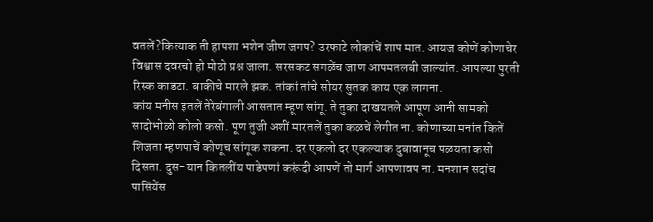वतलें?कित्याक ती हापशा भशेन जीण जगप? उरफाटे लोकांचें शाप मात. आयज कोणें कोणाचेर विश्वास दवरचो हो मोठो प्रश्न जाला. सरसकट सगळेंच जाण आपमतलबी जाल्यांत. आपल्या पुरती रिस्क काडटा. बाकीचे मारले झक. तांकां तांचे सोयर सुतक काय एक लागना.
कांय मनीस इतलें तेरेबंगाली आसतात म्हूण सांगू. ते तुका दाखयतले आपूण आनी सामको सादोभोळो कोलो कसो. पूण तुजी अशीं मारतलें तुका कळचें लेगीत ना. कोणाच्या मनांत कितें शिजता म्हणपाचें कोणूच सांगूक शकना. दर एकलो दर एकल्याक दुबावानूच पळयता कसो दिसता. दुस-यान कितलींय पाडेपणां करूंदी आपणें तो मार्ग आपणावप ना. मनशान सदांच पासिंयेंस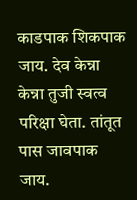काडपाक शिकपाक जाय. देव केन्ना केन्ना तुजी स्वत्व परिक्षा घेता. तांतूत पास जावपाक जाय.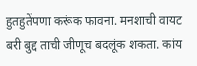हुतहुतेंपणा करूंक फावना. मनशाची वायट बरी बुद्द ताची जीणूच बदलूंक शकता. कांय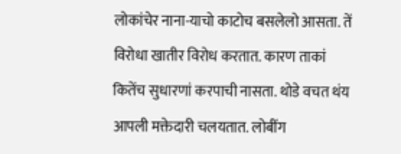लोकांचेर नाना-याचो काटोच बसलेलो आसता. तें विरोधा खातीर विरोध करतात. कारण ताकां कितेंच सुधारणां करपाची नासता. थोडे वचत थंय आपली मक्तेदारी चलयतात. लोबींग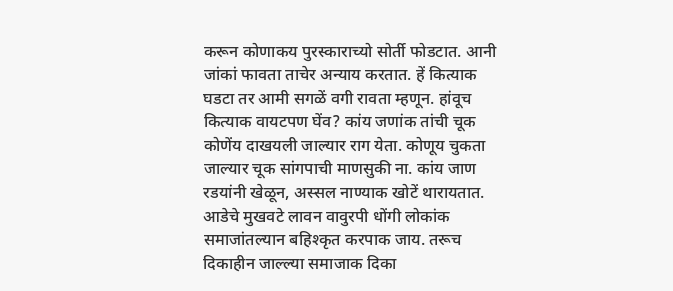करून कोणाकय पुरस्काराच्यो सोर्ती फोडटात. आनी जांकां फावता ताचेर अन्याय करतात. हें कित्याक घडटा तर आमी सगळें वगी रावता म्हणून. हांवूच कित्याक वायटपण घेंव? कांय जणांक तांची चूक कोणेंय दाखयली जाल्यार राग येता. कोणूय चुकता जाल्यार चूक सांगपाची माणसुकी ना. कांय जाण रडयांनी खेळून, अस्सल नाण्याक खोटें थारायतात. आडेचे मुखवटे लावन वावुरपी धोंगी लोकांक समाजांतल्यान बहिश्कृत करपाक जाय. तरूच दिकाहीन जाल्ल्या समाजाक दिका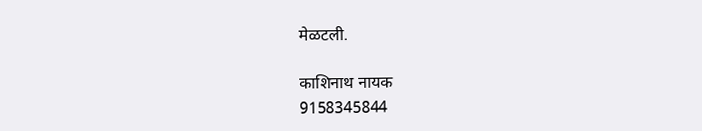मेळटली.

काशिनाथ नायक
9158345844